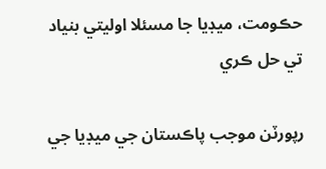حڪومت، ميڊيا جا مسئلا اوليتي بنياد تي حل ڪري

رپورٽن موجب پاڪستان جي ميڊيا جي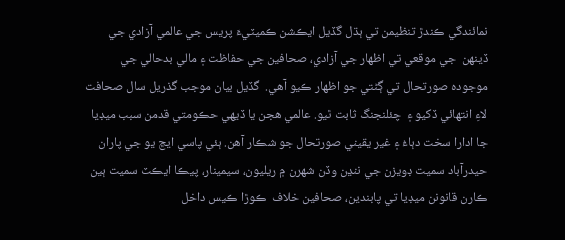نمائندگي ڪندڙ تنظيمن تي ٻڌل گڏيل ايڪشن ڪميٽيءَ پريس جي عالمي آزادي جي ڏينهن  جي موقعي تي اظهار جي آزادي، صحافين جي حفاظت ۽ مالي بدحالي جي موجوده صورتحال تي ڳڻتي جو اظهار ڪيو آهي.  گڏيل بيان موجب گذريل سال صحافت لاءِ انتهائي ڏکيو ۽  چئلنجنگ ثابت ٿيو. عالمي هجن يا ڏيهي حڪومتي قدمن سبب ميڊيا جا ادارا سخت دٻاءُ ۽ غير يقيني صورتحال جو شڪار آهن. ٻئي پاسي ايڇ يو جي پاران  حيدرآباد سميت ڊويزن جي ننڍن وڏن شهرن ۾ ريليون، سيمينار، پيڪا ايڪٽ سميت ٻين ڪارن قانونن ميڊيا تي پابندين، صحافين خلاف  ڪوڙا ڪيس داخل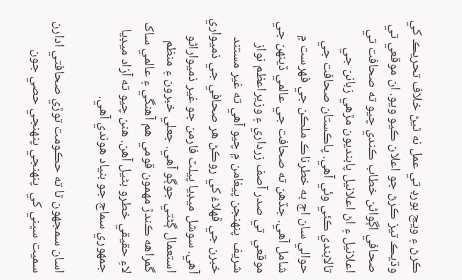ڪرڻ ۽ ويج بورڊ تي عمل نه ٿيڻ خلاف تحريڪ کي وڌيڪ تيز ڪرڻ جو اعلان ڪيو ويو. ان موقعي تي صحافي اڳواڻن خطاب ڪندي چيو ته صحافت تي اعلانيل ۽ اڻ اعلانيل پابنديون مڙهي زبانن جي تالابندي ڪئي وئي آهي. پاڪستان صحافت جي حوالي سان اڄ به خطرناڪ ملڪن جي فهرست ۾ شامل آهي. جڏهن ته صحافت جي عالمي ڏينهن جي موقعي  تي صدر آصف زرداري ۽ وزيراعظم نواز شريف  پنهنجن پيغامن ۾ چيو آهي ته غير مستند خبرن جي ڦهلاءُ کي روڪڻ هر صحافي جي ذميواري آهي. سوشل ميڊيا پيلٽ فارمن جو غير ذميواراڻو استعمال ڳڻتي جوڳو آهي. جعلي خبرون ۽ منظم گمراهه ڪندڙ مهمون قومي هم آهنگي ۽ عالمي ساک لاءِ حقيقي خطرو بڻيل آهن. هنن چيو ته آزاد ميڊيا جمهوري سماج جو بنياد هوندي آهي.

اسان سمجهون ٿا ته حڪومت توڙي صحافتي ادارن سميت سڀني کي  پنهنجي پنهنجي حصي جون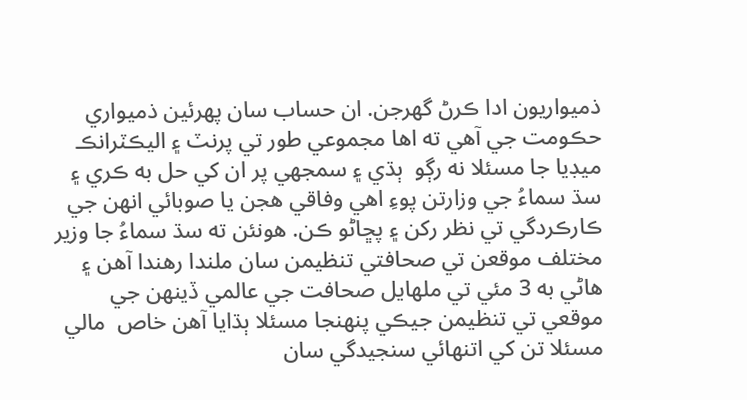ذميواريون ادا ڪرڻ گهرجن. ان حساب سان پهرئين ذميواري حڪومت جي آهي ته اها مجموعي طور تي پرنٽ ۽ اليڪٽرانڪ ميڊيا جا مسئلا نه رڳو  ٻڌي ۽ سمجهي پر ان کي حل به ڪري ۽ سڌ سماءُ جي وزارتن پوءِ اهي وفاقي هجن يا صوبائي انهن جي ڪارڪردگي تي نظر رکن ۽ پڇاڻو ڪن. هونئن ته سڌ سماءُ جا وزير مختلف موقعن تي صحافتي تنظيمن سان ملندا رهندا آهن ۽ هاڻي به 3 مئي تي ملهايل صحافت جي عالمي ڏينهن جي موقعي تي تنظيمن جيڪي پنهنجا مسئلا ٻڌايا آهن خاص  مالي مسئلا تن کي اتنهائي سنجيدگي سان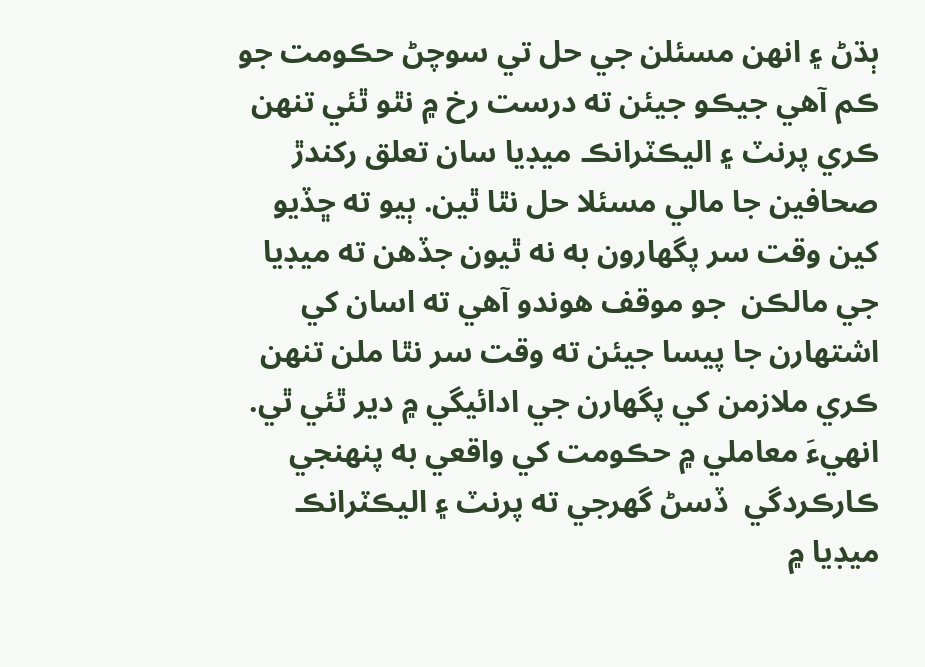ٻڌڻ ۽ انهن مسئلن جي حل تي سوچڻ حڪومت جو ڪم آهي جيڪو جيئن ته درست رخ ۾ نٿو ٿئي تنهن ڪري پرنٽ ۽ اليڪٽرانڪ ميڊيا سان تعلق رکندڙ صحافين جا مالي مسئلا حل نٿا ٿين. ٻيو ته ڇڏيو کين وقت سر پگهارون به نه ٿيون جڏهن ته ميڊيا جي مالڪن  جو موقف هوندو آهي ته اسان کي اشتهارن جا پيسا جيئن ته وقت سر نٿا ملن تنهن ڪري ملازمن کي پگهارن جي ادائيگي ۾ دير ٿئي ٿي. انهيءَ معاملي ۾ حڪومت کي واقعي به پنهنجي ڪارڪردگي  ڏسڻ گهرجي ته پرنٽ ۽ اليڪٽرانڪ ميڊيا ۾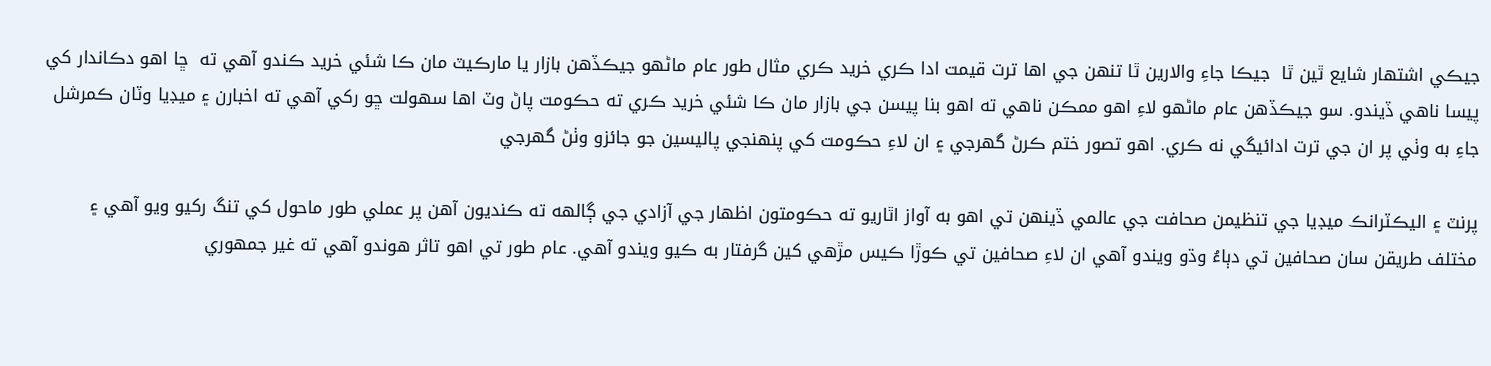جيڪي اشتهار شايع ٿين ٿا  جيڪا جاءِ والارين ٿا تنهن جي اها ترت قيمت ادا ڪري خريد ڪري مثال طور عام ماڻهو جيڪڏهن بازار يا مارڪيٽ مان ڪا شئي خريد ڪندو آهي ته  ڇا اهو دڪاندار کي پيسا ناهي ڏيندو. سو جيڪڏهن عام ماڻهو لاءِ اهو ممڪن ناهي ته اهو بنا پيسن جي بازار مان ڪا شئي خريد ڪري ته حڪومت پاڻ وٽ اها سهولت ڇو رکي آهي ته اخبارن ۽ ميڊيا وٽان ڪمرشل جاءِ به وٺي پر ان جي ترت ادائيگي نه ڪري. اهو تصور ختم ڪرڻ گهرجي ۽ ان لاءِ حڪومت کي پنهنجي پاليسين جو جائزو وٺڻ گهرجي

پرنٽ ۽ اليڪٽرانڪ ميڊيا جي تنظيمن صحافت جي عالمي ڏينهن تي اهو به آواز اٿاريو ته حڪومتون اظهار جي آزادي جي ڳالهه ته ڪنديون آهن پر عملي طور ماحول کي تنگ رکيو ويو آهي ۽ مختلف طريقن سان صحافين تي دٻاءُ وڌو ويندو آهي ان لاءِ صحافين تي ڪوڙا ڪيس مڙهي کين گرفتار به ڪيو ويندو آهي. عام طور تي اهو تاثر هوندو آهي ته غير جمهوري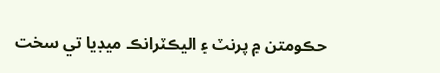حڪومتن ۾ پرنٽ ۽ اليڪٽرانڪ ميڊيا تي سخت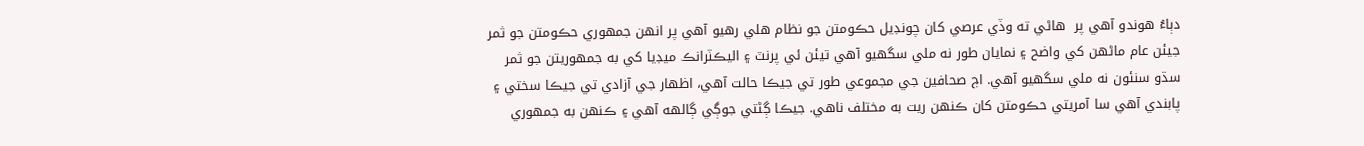دٻاءُ هوندو آهي پر  هاڻي ته وڏي عرصي کان چونڊيل حڪومتن جو نظام هلي رهيو آهي پر انهن جمهوري حڪومتن جو ثمر جيئن عام ماڻهن کي واضح ۽ نمايان طور نه ملي سگهيو آهي تيئن ئي پرنٽ ۽ اليڪٽرانڪ ميڊيا کي به جمهوريتن جو ثمر سڌو سنئون نه ملي سگهيو آهي. اڄ صحافين جي مجموعي طور تي جيڪا حالت آهي، اظهار جي آزادي تي جيڪا سختي ۽ پابندي آهي سا آمريتي حڪومتن کان ڪنهن ريت به مختلف ناهي. جيڪا ڳڻتي جوڳي ڳالهه آهي ۽ ڪنهن به جمهوري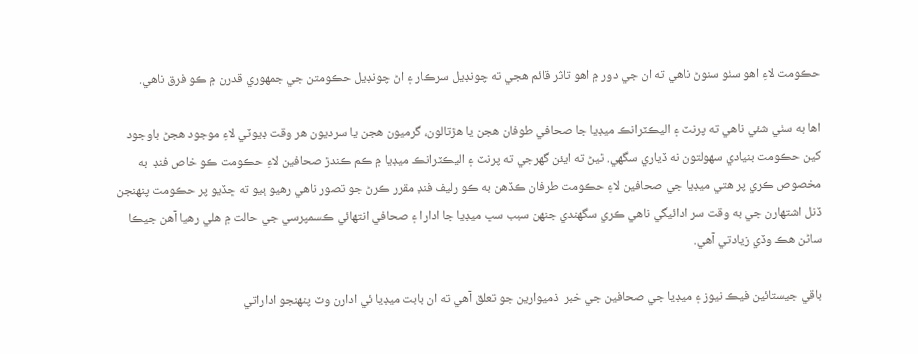حڪومت لاءِ اهو سٺو سنوڻ ناهي ته ان جي دور ۾ اهو تاثر قائم هجي ته چونڊيل سرڪار ۽ اڻ چونڊيل حڪومتن جي جمهوري قدرن ۾ ڪو فرق ناهي.

اها به سٺي شئي ناهي ته پرنٽ ۽ اليڪٽرانڪ ميڊيا جا صحافي طوفان هجن يا هڙتالون، گرميون هجن يا سرديون هر وقت ڊيوٽي لاءِ موجود هجڻ باوجود کين حڪومت بنيادي سهولتون نه ڏياري سگهي. ٿيڻ ته ايئن گهرجي ته پرنٽ ۽ اليڪٽرانڪ ميڊيا ۾ ڪم ڪندڙ صحافين لاءِ حڪومت ڪو خاص فنڊ  به مخصوص ڪري پر هتي ميڊيا جي صحافين لاءِ حڪومت طرفان ڪڏهن به ڪو رليف فنڊ مقرر ڪرڻ جو تصور ناهي رهيو ٻيو ته ڇڏيو پر حڪومت پنهنجن ڏنل اشتهارن جي به وقت سر ادائيگي ناهي ڪري سگهندي جنهن سبب سڀ ميڊيا جا ادارا ۽ صحافي انتهائي ڪسمپرسي جي حالت ۾ هلي رهيا آهن جيڪا ساڻن هڪ وڏي زيادتي آهي.

باقي جيستائين فيڪ نيوز ۽ ميڊيا جي صحافين جي خبر  ذميوارين جو تعلق آهي ته ان بابت ميڊيا ئي ادارن وٽ پنهنجو اداراتي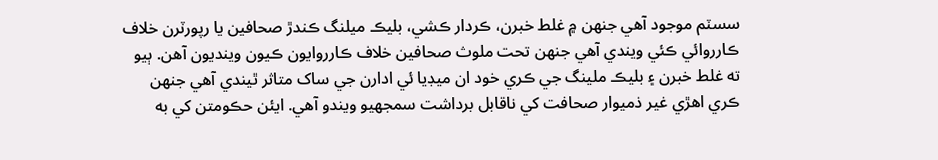سسٽم موجود آهي جنهن ۾ غلط خبرن، ڪردار ڪشي، بليڪ ميلنگ ڪندڙ صحافين يا رپورٽرن خلاف ڪارروائي ڪئي ويندي آهي جنهن تحت ملوث صحافين خلاف ڪارروايون ڪيون وينديون آهن. ٻيو ته غلط خبرن ۽ بليڪ ملينگ جي ڪري خود ان ميڊيا ئي ادارن جي ساک متاثر ٿيندي آهي جنهن ڪري اهڙي غير ذميوار صحافت کي ناقابل برداشت سمجهيو ويندو آهي. ايئن حڪومتن کي به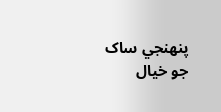پنهنجي ساک جو خيال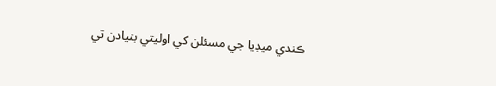ڪندي ميڊيا جي مسئلن کي اوليتي بنيادن تي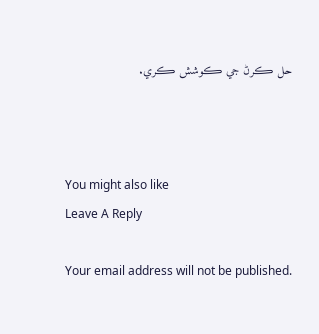حل ڪرڻ جي ڪوشش ڪري.



You might also like
Leave A Reply

Your email address will not be published.